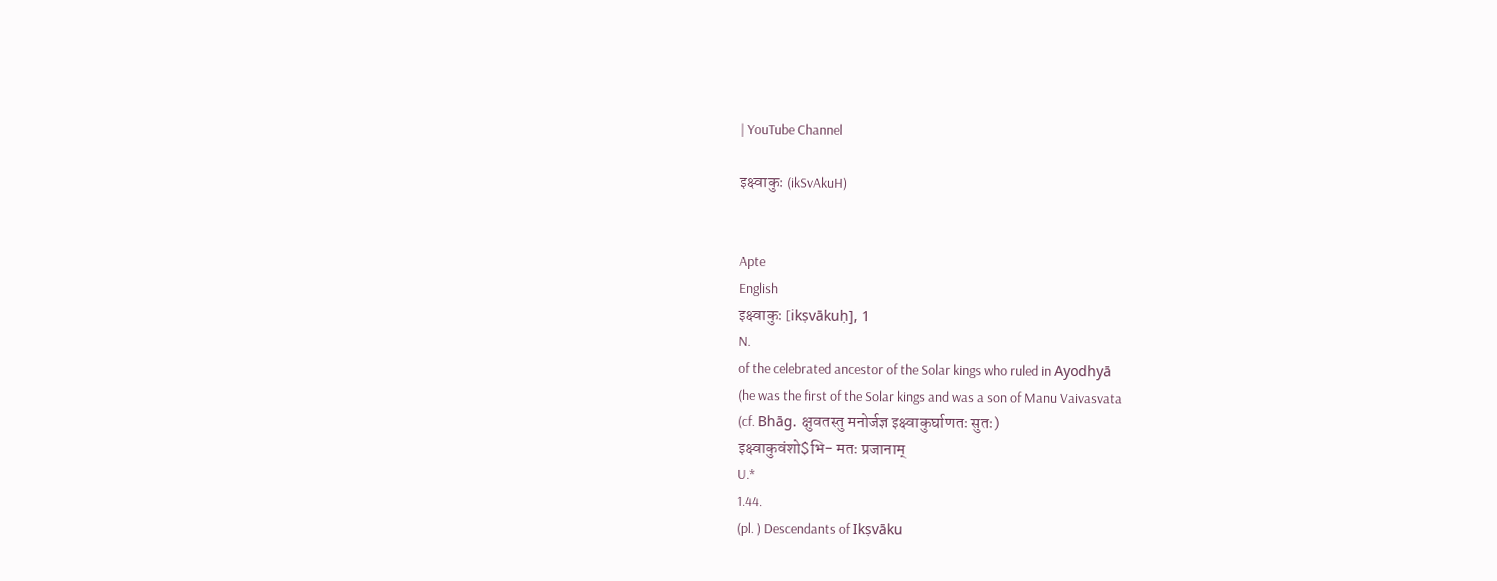| YouTube Channel

इक्ष्वाकुः (ikSvAkuH)


Apte
English
इक्ष्वाकुः [ikṣvākuḥ], 1
N.
of the celebrated ancestor of the Solar kings who ruled in Ayodhyā
(he was the first of the Solar kings and was a son of Manu Vaivasvata
(cf. Bhāg. क्षुवतस्तु मनोर्जज्ञ इक्ष्वाकुर्घाणतः सुतः)
इक्ष्वाकुवंशो$भि- मतः प्रजानाम्
U.*
1.44.
(pl. ) Descendants of Ikṣvāku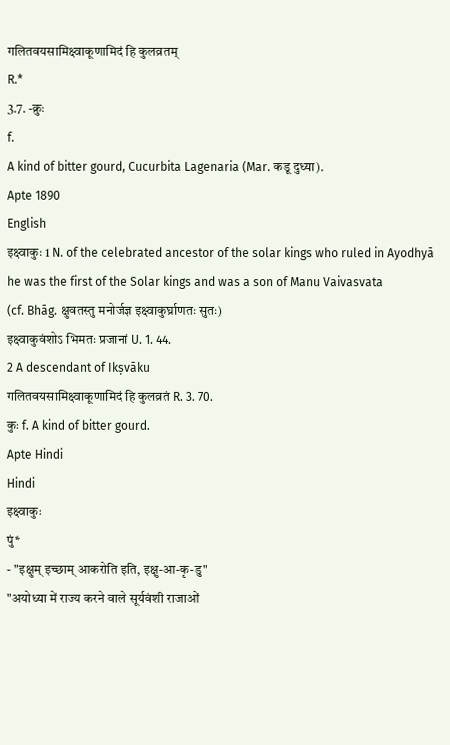गलितवयसामिक्ष्वाकूणामिदं हि कुलव्रतम्
R.*
3.7. -क्रुः
f.
A kind of bitter gourd, Cucurbita Lagenaria (Mar. कडू दुध्या).
Apte 1890
English
इक्ष्वाकुः 1 N. of the celebrated ancestor of the solar kings who ruled in Ayodhyā
he was the first of the Solar kings and was a son of Manu Vaivasvata
(cf. Bhāg. क्षुवतस्तु मनोर्जज्ञ इक्ष्वाकुर्घ्राणतः सुतः)
इक्ष्वाकुवंशोऽ भिमतः प्रजानां U. 1. 44.
2 A descendant of Ikṣvāku
गलितवयसामिक्ष्वाकूणामिदं हि कुलव्रतं R. 3. 70.
कुः f. A kind of bitter gourd.
Apte Hindi
Hindi
इक्ष्वाकुः
पुं*
- "इक्षुम् इच्छाम् आकरोति इति, इक्षु-आ-कृ-डु"
"अयोध्या में राज्य करने वाले सूर्यवंशी राजाओं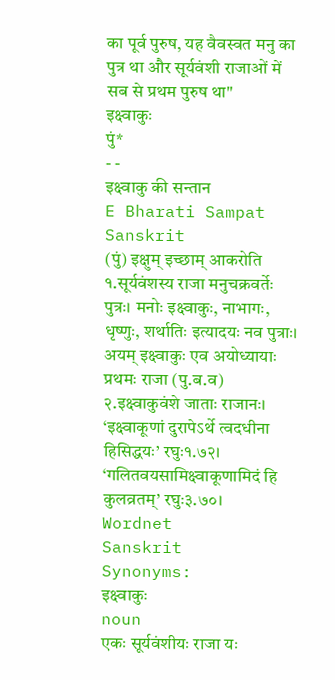का पूर्व पुरुष, यह वैवस्वत मनु का पुत्र था और सूर्यवंशी राजाओं में सब से प्रथम पुरुष था"
इक्ष्वाकुः
पुं*
- -
इक्ष्वाकु की सन्तान
E Bharati Sampat
Sanskrit
(पुं) इक्षुम् इच्छाम् आकरोति १.सूर्यवंशस्य राजा मनुचक्रवर्तेः पुत्रः। मनोः इक्ष्वाकुः, नाभागः, धृष्णुः, शर्थातिः इत्यादयः नव पुत्राः। अयम् इक्ष्वाकुः एव अयोध्यायाः प्रथमः राजा (पु.ब.व) २.इक्ष्वाकुवंशे जाताः राजानः। ‘इक्ष्वाकूणां दुरापेऽर्थे त्वदधीना हिसिद्धयः’ रघुः१.७२। ‘गलितवयसामिक्ष्वाकूणामिदं हि कुलव्रतम्’ रघुः३.७०।
Wordnet
Sanskrit
Synonyms:
इक्ष्वाकुः
noun
एकः सूर्यवंशीयः राजा यः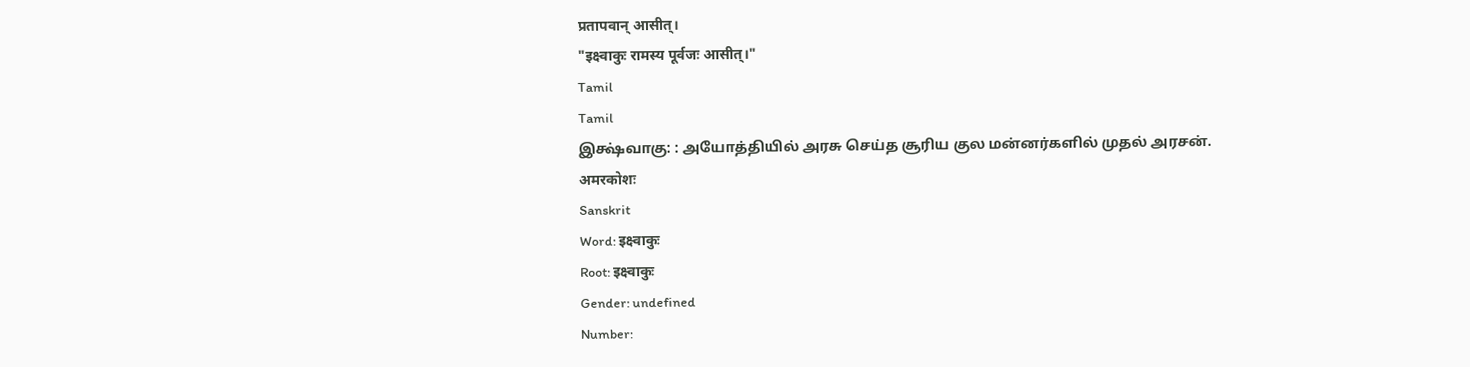प्रतापवान् आसीत्।
"इक्ष्वाकुः रामस्य पूर्वजः आसीत्।"
Tamil
Tamil
இக்ஷ்வாகு: : அயோத்தியில் அரசு செய்த சூரிய குல மன்னர்களில் முதல் அரசன்.
अमरकोशः
Sanskrit
Word: इक्ष्वाकुः
Root: इक्ष्वाकुः
Gender: undefined
Number: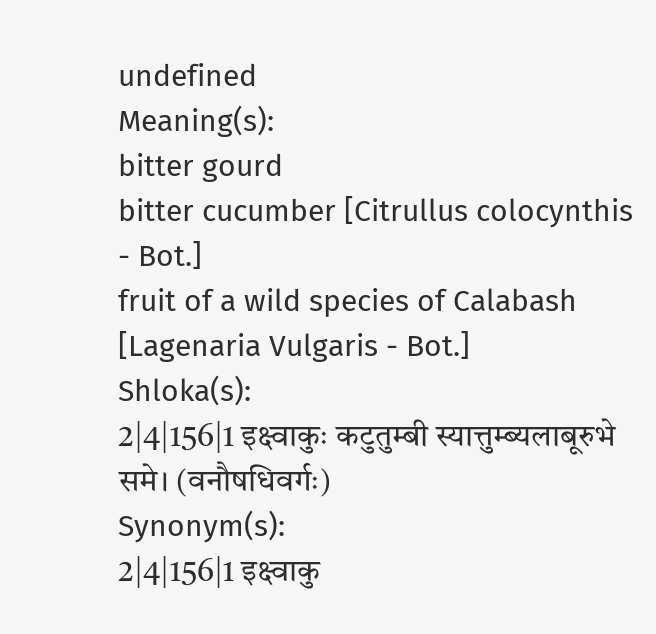undefined
Meaning(s):
bitter gourd
bitter cucumber [Citrullus colocynthis - Bot.]
fruit of a wild species of Calabash [Lagenaria Vulgaris - Bot.]
Shloka(s):
2|4|156|1 इक्ष्वाकुः कटुतुम्बी स्यात्तुम्ब्यलाबूरुभे समे। (वनौषधिवर्गः)
Synonym(s):
2|4|156|1 इक्ष्वाकु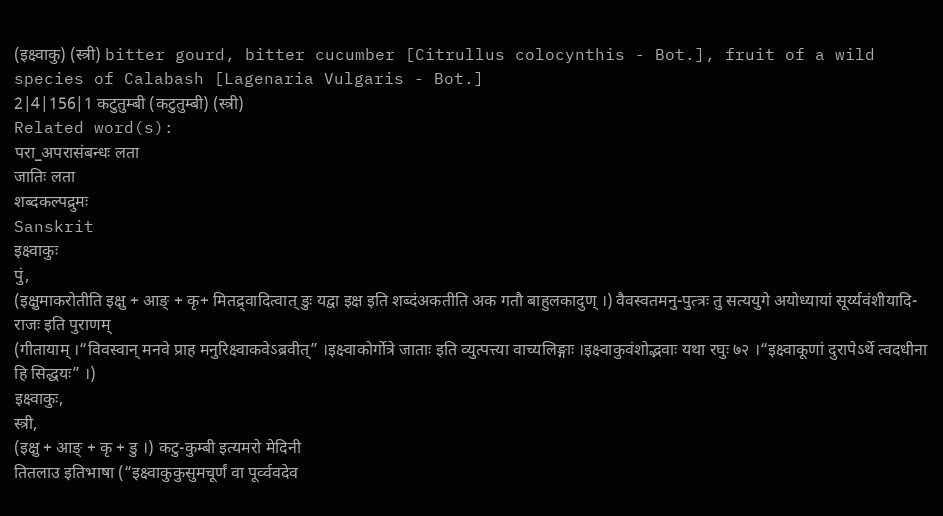(इक्ष्वाकु) (स्त्री) bitter gourd, bitter cucumber [Citrullus colocynthis - Bot.], fruit of a wild species of Calabash [Lagenaria Vulgaris - Bot.]
2|4|156|1 कटुतुम्बी (कटुतुम्बी) (स्त्री)
Related word(s):
परा_अपरासंबन्धः लता
जातिः लता
शब्दकल्पद्रुमः
Sanskrit
इक्ष्वाकुः
पुं,
(इक्षुमाकरोतीति इक्षु + आङ् + कृ+ मितद्र्वादित्वात् डुः यद्वा इक्ष इति शब्दंअकतीति अक गतौ बाहुलकादुण् ।) वैवस्वतमनु-पुत्त्रः तु सत्ययुगे अयोध्यायां सूर्य्यवंशीयादि-राजः इति पुराणम्
(गीतायाम् ।“विवस्वान् मनवे प्राह मनुरिक्ष्वाकवेऽब्रवीत्” ।इक्ष्वाकोर्गोत्रे जाताः इति व्युत्पत्त्या वाच्यलिङ्गाः ।इक्ष्वाकुवंशोद्भवाः यथा रघुः ७२ ।“इक्ष्वाकूणां दुरापेऽर्थे त्वदधीना हि सिद्धयः” ।)
इक्ष्वाकुः,
स्त्री,
(इक्षु + आङ् + कृ + डु ।) कटु-कुम्बी इत्यमरो मेदिनी
तितलाउ इतिभाषा (“इक्ष्वाकुकुसुमचूर्णं वा पूर्व्ववदेव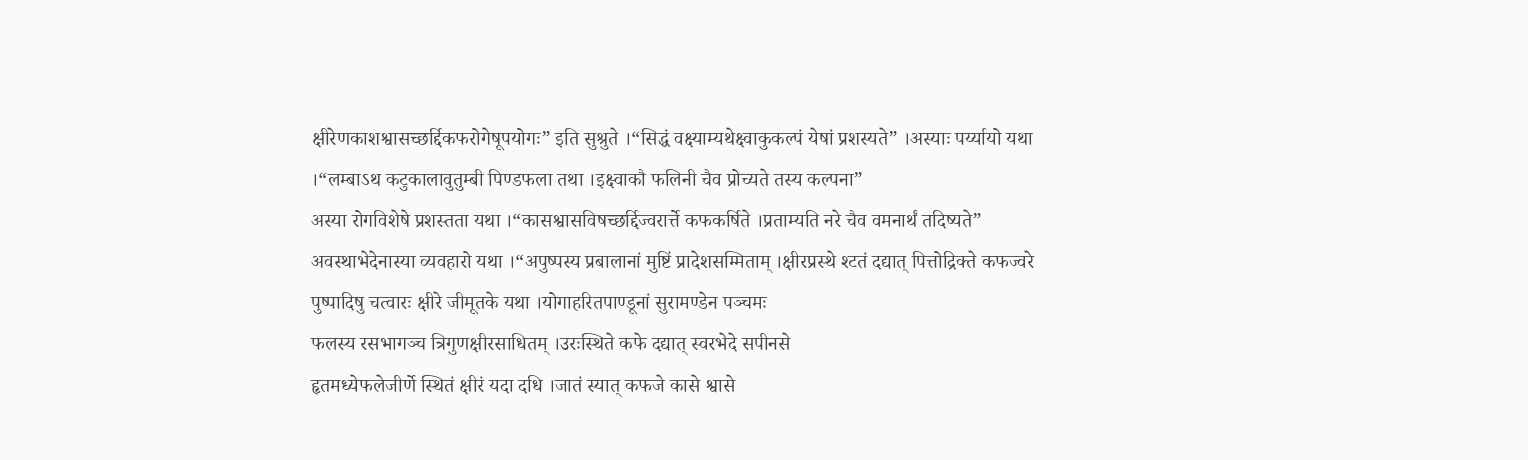क्षीरेणकाशश्वासच्छर्द्दिकफरोगेषूपयोगः” इति सुश्रुते ।“सिद्धं वक्ष्याम्यथेक्ष्वाकुकल्पं येषां प्रशस्यते” ।अस्याः पर्य्यायो यथा ।“लम्बाऽथ कटुकालावुतुम्बी पिण्डफला तथा ।इक्ष्वाकौ फलिनी चैव प्रोच्यते तस्य कल्पना”
अस्या रोगविशेषे प्रशस्तता यथा ।“कासश्वासविषच्छर्द्दिज्वरार्त्ते कफकर्षिते ।प्रताम्यति नरे चैव वमनार्थं तदिष्यते”
अवस्थाभेदेनास्या व्यवहारो यथा ।“अपुष्पस्य प्रबालानां मुष्टिं प्रादेशसम्मिताम् ।क्षीरप्रस्थे श्टतं दद्यात् पित्तोद्रिक्ते कफज्वरे
पुष्पादिषु चत्वारः क्षीरे जीमूतके यथा ।योगाहरितपाण्डूनां सुरामण्डेन पञ्चमः
फलस्य रसभागञ्च त्रिगुणक्षीरसाधितम् ।उरःस्थिते कफे दद्यात् स्वरभेदे सपीनसे
हृतमध्येफलेजीर्णे स्थितं क्षीरं यदा दधि ।जातं स्यात् कफजे कासे श्वासे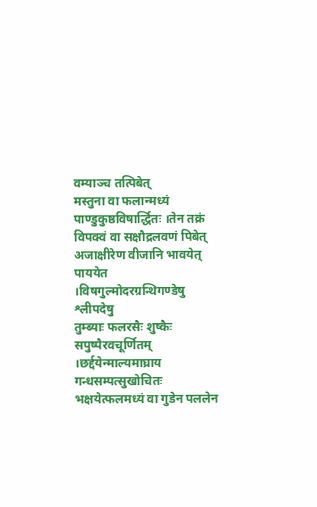वम्याञ्च तत्पिबेत्
मस्तुना वा फलान्मध्यं पाण्डुकुष्ठविषार्द्धितः ।तेन तक्रं विपक्वं वा सक्षौद्रलवणं पिबेत्
अजाक्षीरेण वीजानि भावयेत् पाययेत ।विषगुल्मोदरग्रन्थिगण्डेषु श्लीपदेषु
तुम्ब्याः फलरसैः शुष्कैः सपुष्पैरवचूर्णितम् ।छर्द्दयेन्माल्यमाघ्राय गन्धसम्पत्सुखोचितः
भक्षयेत्फलमध्यं वा गुडेन पललेन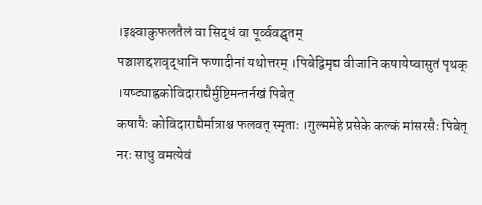।इक्ष्वाकुफलतैलं वा सिद्धं वा पूर्व्ववद्घृतम्
पञ्चाशद्दशवृद्धानि फणादीनां यथोत्तरम् ।पिबेद्विमृद्य वीजानि कषायेष्वासुतं पृथक् ।यष्ट्याह्वकोविदाराद्यैर्मुष्टिमन्तर्नखं पिबेत्
कषायैः कोविदाराद्यैर्मात्राश्च फलवत् स्मृताः ।गुल्ममेहे प्रसेके कल्कं मांसरसैः पिबेत्
नरः साधु वमत्येवं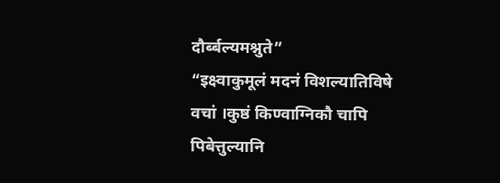दौर्ब्बल्यमश्नुते”
“इक्ष्वाकुमूलं मदनं विशल्यातिविषे वचां ।कुष्ठं किण्वाग्निकौ चापि पिबेत्तुल्यानि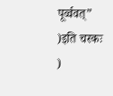पूर्व्ववत्”
)इति चरकः
)